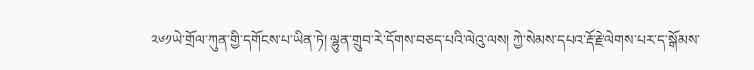༢༦༡ཡེ་གྲོལ་ཀུན་གྱི་དགོངས་པ་ཡིན་ཏེ། ལྷུན་གྲུབ་རེ་དོགས་བཅད་པའི་ལེའུ་ལས། ཀྱེ་སེམས་དཔའ་རྡོ་རྗེ་ལེགས་པར་ད་སྒོམས་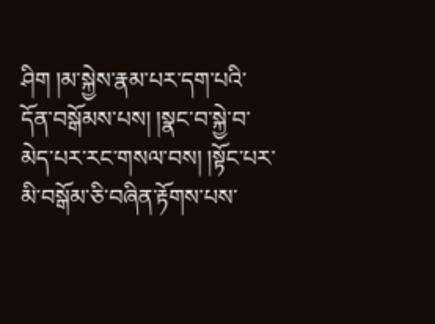ཤིག །མ་སྐྱེས་རྣམ་པར་དག་པའི་དོན་བསྒོམས་པས། །སྣང་བ་སྐྱེ་བ་མེད་པར་རང་གསལ་བས། །སྟོང་པར་མི་བསྒོམ་ཅི་བཞིན་རྟོགས་པས་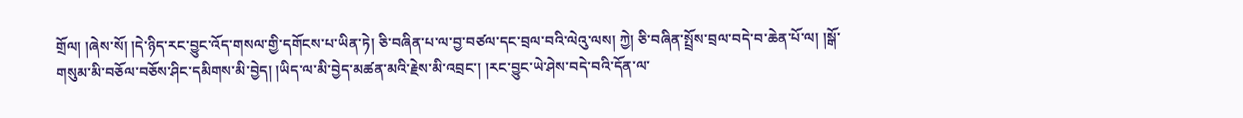གྲོལ། །ཞེས་སོ། །དེ་ཉིད་རང་བྱུང་འོད་གསལ་གྱི་དགོངས་པ་ཡིན་ཏེ། ཅི་བཞིན་པ་ལ་བྱ་བཙལ་དང་བྲལ་བའི་ལེའུ་ལས། ཀྱེ། ཅི་བཞིན་སྤྲོས་བྲལ་བདེ་བ་ཆེན་པོ་ལ། །སྒོ་གསུམ་མི་བཅོལ་བཅོས་ཤིང་དམིགས་མི་བྱེད། །ཡིད་ལ་མི་བྱེད་མཚན་མའི་རྗེས་མི་འབྲང་། །རང་བྱུང་ཡེ་ཤེས་བདེ་བའི་དོན་ལ་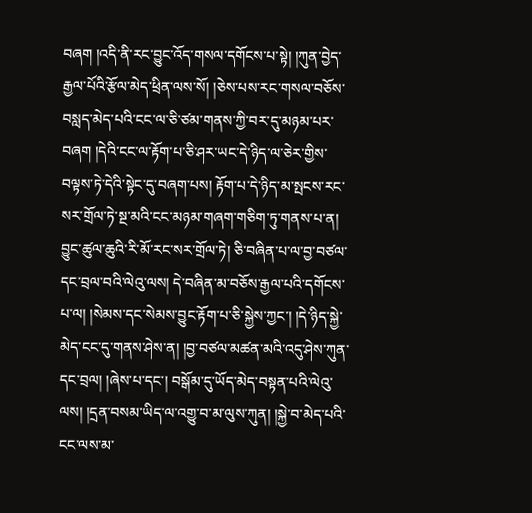བཞག །འདི་ནི་རང་བྱུང་འོད་གསལ་དགོངས་པ་སྟེ། །ཀུན་བྱེད་རྒྱལ་པོའི་རྩོལ་མེད་ཕྲིན་ལས་སོ། །ཅེས་པས་རང་གསལ་བཅོས་བསླད་མེད་པའི་ངང་ལ་ཅི་ཙམ་གནས་ཀྱི་བར་དུ་མཉམ་པར་བཞག །དེའི་ངང་ལ་རྟོག་པ་ཅི་ཤར་ཡང་དེ་ཉིད་ལ་ཅེར་གྱིས་བལྟས་ཏེ་དེའི་སྟེང་དུ་བཞག་པས། རྟོག་པ་དེ་ཉིད་མ་སྤངས་རང་སར་གྲོལ་ཏེ་སྔ་མའི་ངང་མཉམ་གཞག་གཅིག་ཏུ་གནས་པ་ན། བྱུང་ཚུལ་ཆུའི་རི་མོ་རང་སར་གྲོལ་ཏེ། ཅི་བཞིན་པ་ལ་བྱ་བཙལ་དང་བྲལ་བའི་ལེའུ་ལས། དེ་བཞིན་མ་བཅོས་རྒྱལ་པའི་དགོངས་པ་ལ། །སེམས་དང་སེམས་བྱུང་རྟོག་པ་ཅི་སྐྱེས་ཀྱང་། །དེ་ཉིད་སྐྱེ་མེད་ངང་དུ་གནས་ཤེས་ན། །བྱ་བཙལ་མཚན་མའི་འདུ་ཤེས་ཀུན་དང་བྲལ། །ཞེས་པ་དང་། བསྒོམ་དུ་ཡོད་མེད་བསྟན་པའི་ལེའུ་ལས། །དྲན་བསམ་ཡིད་ལ་འགྱུ་བ་མ་ལུས་ཀུན། །སྐྱེ་བ་མེད་པའི་ངང་ལས་མ་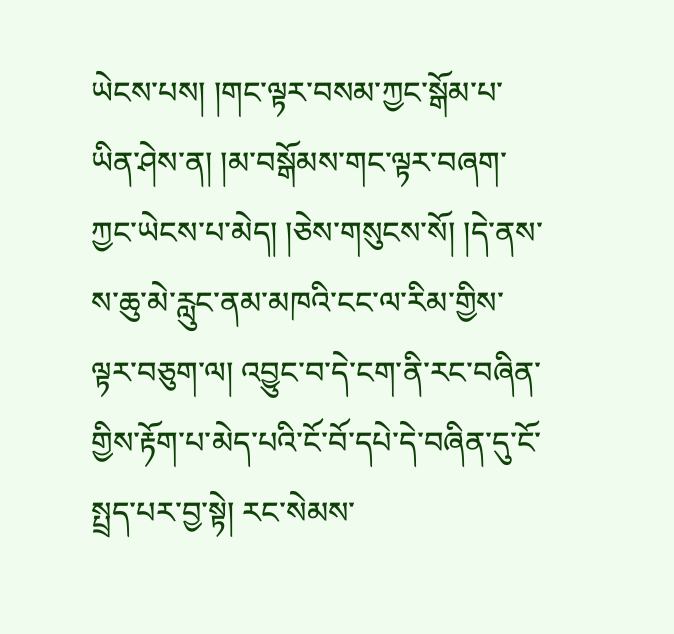ཡེངས་པས། །གང་ལྟར་བསམ་ཀྱང་སྒོམ་པ་ཡིན་ཤེས་ན། །མ་བསྒོམས་གང་ལྟར་བཞག་ཀྱང་ཡེངས་པ་མེད། །ཅེས་གསུངས་སོ། །དེ་ནས་ས་ཆུ་མེ་རླུང་ནམ་མཁའི་ངང་ལ་རིམ་གྱིས་ལྟར་བཅུག་ལ། འབྱུང་བ་དེ་ངག་ནི་རང་བཞིན་གྱིས་རྟོག་པ་མེད་པའི་ངོ་བོ་དཔེ་དེ་བཞིན་དུ་ངོ་སྤྲད་པར་བྱ་སྟེ། རང་སེམས་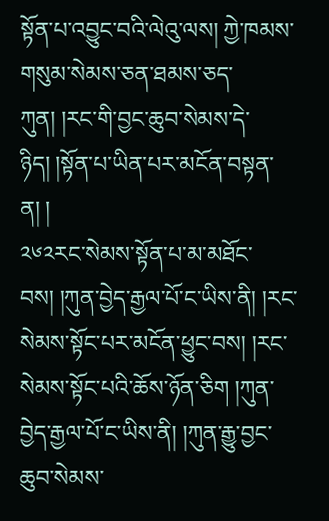སྟོན་པ་འབྱུང་བའི་ལེའུ་ལས། ཀྱེ་ཁམས་གསུམ་སེམས་ཅན་ཐམས་ཅད་ཀུན། །རང་གི་བྱང་ཆུབ་སེམས་དེ་ཉིད། །སྟོན་པ་ཡིན་པར་མངོན་བསྟན་ན། །
༢༦༢རང་སེམས་སྟོན་པ་མ་མཐོང་བས། །ཀུན་བྱེད་རྒྱལ་པོ་ང་ཡིས་ནི། །རང་སེམས་སྟོང་པར་མངོན་ཕྱུང་བས། །རང་སེམས་སྟོང་པའི་ཆོས་ཉོན་ཅིག །ཀུན་བྱེད་རྒྱལ་པོ་ང་ཡིས་ནི། །ཀུན་རྒྱུ་བྱང་ཆུབ་སེམས་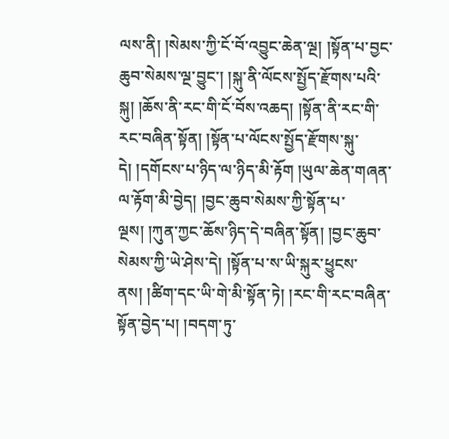ལས་ནི། །སེམས་ཀྱི་ངོ་བོ་འབྱུང་ཆེན་ལྔ། །སྟོན་པ་བྱང་ཆུབ་སེམས་ལྔ་བྱུང་། །སྐུ་ནི་ལོངས་སྤྱོད་རྫོགས་པའི་སྐུ། །ཆོས་ནི་རང་གི་ངོ་བོས་འཆད། །སྟོན་ནི་རང་གི་རང་བཞིན་སྟོན། །སྟོན་པ་ལོངས་སྤྱོད་རྫོགས་སྐུ་དེ། །དགོངས་པ་ཉིད་ལ་ཉིད་མི་རྟོག །ཡུལ་ཆེན་གཞན་ལ་རྟོག་མི་བྱེད། །བྱང་ཆུབ་སེམས་ཀྱི་སྟོན་པ་ལྔས། །ཀུན་ཀྱང་ཆོས་ཉིད་དེ་བཞིན་སྟོན། །བྱང་ཆུབ་སེམས་ཀྱི་ཡེ་ཤེས་དེ། །སྟོན་པ་ས་ཡི་སྐུར་ཕྱུངས་ནས། །ཚིག་དང་ཡི་གེ་མི་སྟོན་ཏེ། །རང་གི་རང་བཞིན་སྟོན་བྱེད་པ། །བདག་ཏུ་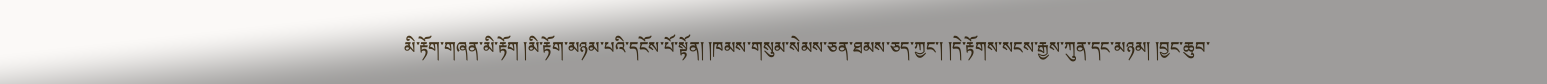མི་རྟོག་གཞན་མི་རྟོག །མི་རྟོག་མཉམ་པའི་དངོས་པོ་སྟོན། །ཁམས་གསུམ་སེམས་ཅན་ཐམས་ཅད་ཀྱང་། །དེ་རྟོགས་སངས་རྒྱས་ཀུན་དང་མཉམ། །བྱང་ཆུབ་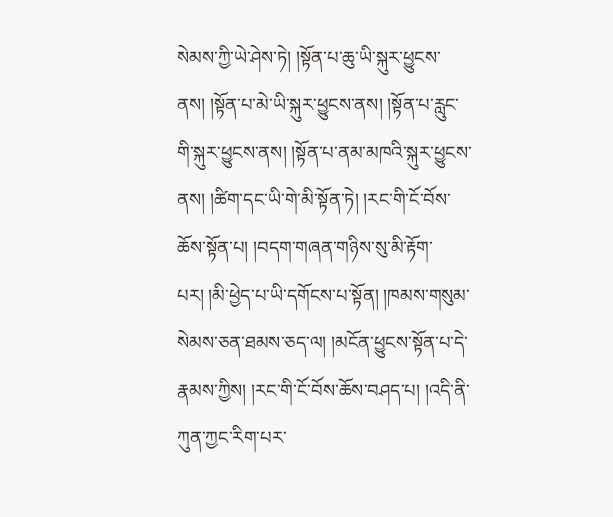སེམས་ཀྱི་ཡེ་ཤེས་ཏེ། །སྟོན་པ་ཆུ་ཡི་སྐུར་ཕྱུངས་ནས། །སྟོན་པ་མེ་ཡི་སྐུར་ཕྱུངས་ནས། །སྟོན་པ་རླུང་གི་སྐུར་ཕྱུངས་ནས། །སྟོན་པ་ནམ་མཁའི་སྐུར་ཕྱུངས་ནས། །ཚིག་དང་ཡི་གེ་མི་སྟོན་ཏེ། །རང་གི་ངོ་བོས་ཆོས་སྟོན་པ། །བདག་གཞན་གཉིས་སུ་མི་རྟོག་པར། །མི་ཕྱེད་པ་ཡི་དགོངས་པ་སྟོན། །ཁམས་གསུམ་སེམས་ཅན་ཐམས་ཅད་ལ། །མངོན་ཕྱུངས་སྟོན་པ་དེ་རྣམས་ཀྱིས། །རང་གི་ངོ་བོས་ཆོས་བཤད་པ། །འདི་ནི་ཀུན་ཀྱང་རིག་པར་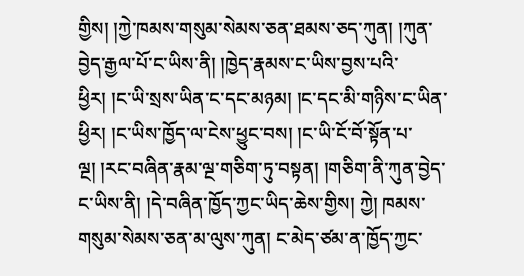གྱིས། །ཀྱེ་ཁམས་གསུམ་སེམས་ཅན་ཐམས་ཅད་ཀུན། །ཀུན་བྱེད་རྒྱལ་པོ་ང་ཡིས་ནི། །ཁྱེད་རྣམས་ང་ཡིས་བྱས་པའི་ཕྱིར། །ང་ཡི་སྲས་ཡིན་ང་དང་མཉམ། །ང་དང་མི་གཉིས་ང་ཡིན་ཕྱིར། །ང་ཡིས་ཁྱོད་ལ་ངེས་ཕྱུང་བས། །ང་ཡི་ངོ་བོ་སྟོན་པ་ལྔ། །རང་བཞིན་རྣམ་ལྔ་གཅིག་ཏུ་བསྟན། །གཅིག་ནི་ཀུན་བྱེད་ང་ཡིས་ནི། །དེ་བཞིན་ཁྱོད་ཀྱང་ཡིད་ཆེས་གྱིས། ཀྱེ། ཁམས་གསུམ་སེམས་ཅན་མ་ལུས་ཀུན། ང་མེད་ཙམ་ན་ཁྱོད་ཀྱང་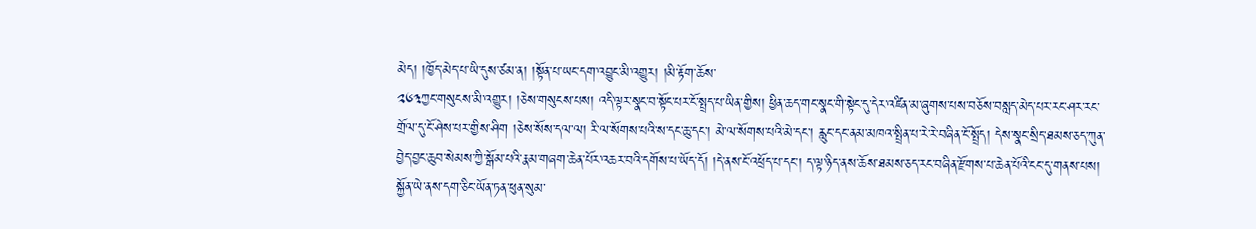མེད། །ཁྱོད་མེད་པ་ཡི་དུས་ཙམ་ན། །སྟོན་པ་ཡང་དག་འབྱུང་མི་འགྱུར། །མི་རྟོག་ཆོས་
༢༦༣ཀྱང་གསུངས་མི་འགྱུར། །ཅེས་གསུངས་པས། འདི་ལྟར་སྣང་བ་སྟོང་པར་ངོ་སྤྲད་པ་ཡིན་གྱིས། ཕྱིན་ཆད་གང་སྣང་གི་སྟེང་དུ་དེར་འཛིན་མ་ཞུགས་པས་བཅོས་བསླད་མེད་པར་རང་ཤར་རང་གྲོལ་དུ་ངོ་ཤེས་པར་གྱིས་ཤིག །ཅེས་སོས་དལ་ལ། རི་ལ་སོགས་པའི་ས་དང་ཆུ་དང་། མེ་ལ་སོགས་པའི་མེ་དང་། རླུང་དང་ནམ་མཁའ་སྤྲིན་པ་རེ་རེ་བཞིན་ངོ་སྤྲོད། དེས་སྣང་སྲིད་ཐམས་ཅད་ཀུན་བྱེད་བྱང་ཆུབ་སེམས་ཀྱི་སྒོམ་པའི་རྣམ་གཞག་ཆེན་པོར་འཆར་བའི་དགོས་པ་ཡོད་དོ། །དེ་ནས་ངོ་འཕྲོད་པ་དང་། ད་ལྟ་ཉིད་ནས་ཆོས་ཐམས་ཅད་རང་བཞིན་རྫོགས་པ་ཆེན་པོའི་ངང་དུ་གནས་པས། སྐྱོན་ཡེ་ནས་དག་ཅིང་ཡོན་ཏན་ཕུན་སུམ་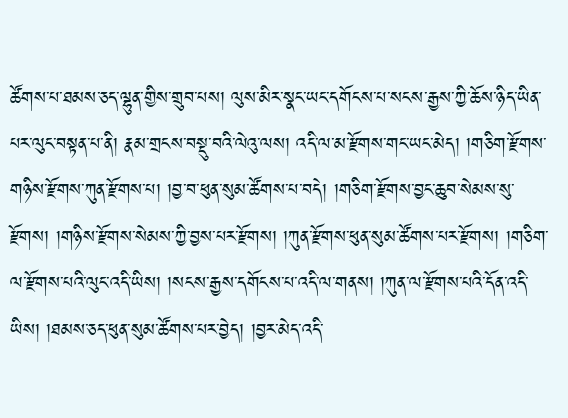ཚོགས་པ་ཐམས་ཅད་ལྷུན་གྱིས་གྲུབ་པས། ལུས་མིར་སྣང་ཡང་དགོངས་པ་སངས་རྒྱས་ཀྱི་ཆོས་ཉིད་ཡིན་པར་ལུང་བསྟན་པ་ནི། རྣམ་གྲངས་བསྡུ་བའི་ལེའུ་ལས། འདི་ལ་མ་རྫོགས་གང་ཡང་མེད། །གཅིག་རྫོགས་གཉིས་རྫོགས་ཀུན་རྫོགས་པ། །བྱ་བ་ཕུན་སུམ་ཚོགས་པ་བདེ། །གཅིག་རྫོགས་བྱང་ཆུབ་སེམས་སུ་རྫོགས། །གཉིས་རྫོགས་སེམས་ཀྱི་བྱས་པར་རྫོགས། །ཀུན་རྫོགས་ཕུན་སུམ་ཚོགས་པར་རྫོགས། །གཅིག་ལ་རྫོགས་པའི་ལུང་འདི་ཡིས། །སངས་རྒྱས་དགོངས་པ་འདི་ལ་གནས། །ཀུན་ལ་རྫོགས་པའི་དོན་འདི་ཡིས། །ཐམས་ཅད་ཕུན་སུམ་ཚོགས་པར་བྱེད། །བྱར་མེད་འདི་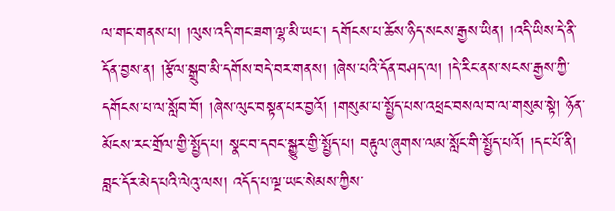ལ་གང་གནས་པ། །ལུས་འདི་གང་ཟག་ལྷ་མི་ཡང་། དགོངས་པ་ཆོས་ཉིད་སངས་རྒྱས་ཡིན། །འདི་ཡིས་དེ་ནི་དོན་བྱས་ན། །རྩོལ་སྒྲུབ་མི་དགོས་བདེ་བར་གནས། །ཞེས་པའི་དོན་བཤད་ལ། །དེ་རིང་ནས་སངས་རྒྱས་ཀྱི་དགོངས་པ་ལ་སློབ་བོ། །ཞེས་ལུང་བསྟན་པར་བྱའོ། །གསུམ་པ་སྤྱོད་པས་འཕྲང་བསལ་བ་ལ་གསུམ་སྟེ། ཉོན་མོངས་རང་གྲོལ་གྱི་སྤྱོད་པ། སྣང་བ་དབང་སྒྱུར་གྱི་སྤྱོད་པ། བརྟུལ་ཞུགས་ལམ་སློང་གི་སྤྱོད་པའོ། །དང་པོ་ནི། བླང་དོར་མེད་པའི་ལེའུ་ལས། འདོད་པ་ལྔ་ཡང་སེམས་ཀྱིས་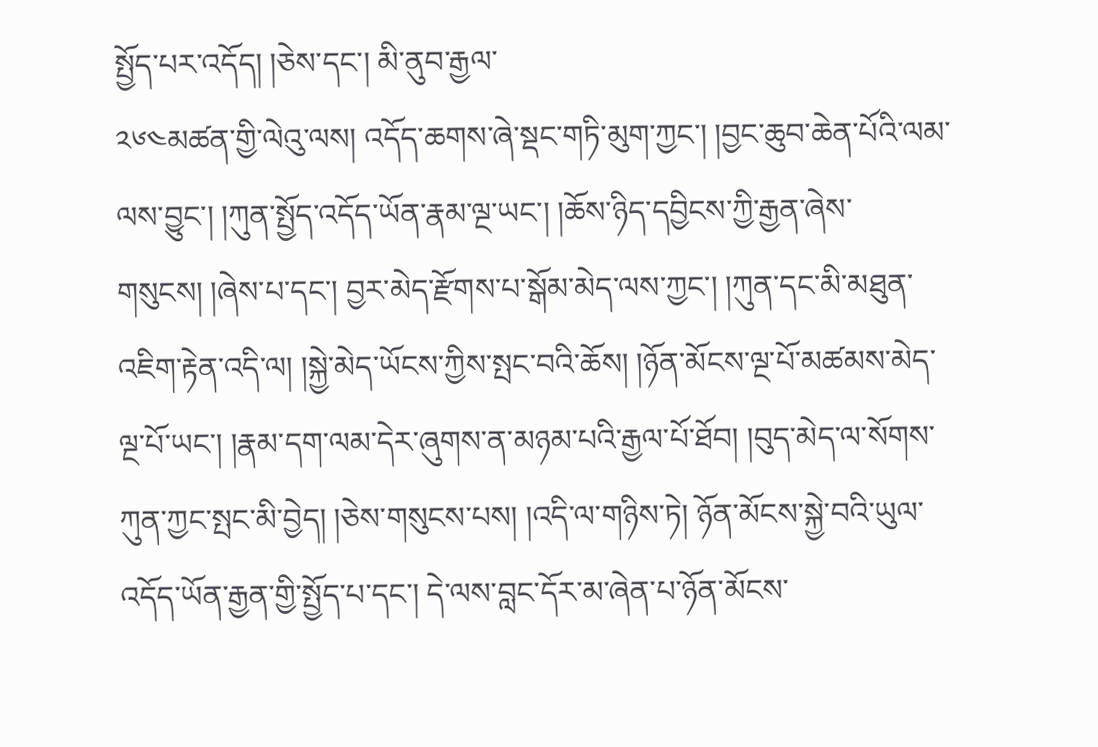སྤྱོད་པར་འདོད། །ཅེས་དང་། མི་ནུབ་རྒྱལ་
༢༦༤མཚན་གྱི་ལེའུ་ལས། འདོད་ཆགས་ཞེ་སྡང་གཏི་མུག་ཀྱང་། །བྱང་ཆུབ་ཆེན་པོའི་ལམ་ལས་བྱུང་། །ཀུན་སྤྱོད་འདོད་ཡོན་རྣམ་ལྔ་ཡང་། །ཆོས་ཉིད་དབྱིངས་ཀྱི་རྒྱན་ཞེས་གསུངས། །ཞེས་པ་དང་། བྱར་མེད་རྫོགས་པ་སྒོམ་མེད་ལས་ཀྱང་། །ཀུན་དང་མི་མཐུན་འཇིག་རྟེན་འདི་ལ། །སྐྱེ་མེད་ཡོངས་ཀྱིས་སྤང་བའི་ཆོས། །ཉོན་མོངས་ལྔ་པོ་མཚམས་མེད་ལྔ་པོ་ཡང་། །རྣམ་དག་ལམ་དེར་ཞུགས་ན་མཉམ་པའི་རྒྱལ་པོ་ཐོབ། །བུད་མེད་ལ་སོགས་ཀུན་ཀྱང་སྤང་མི་བྱེད། །ཅེས་གསུངས་པས། །འདི་ལ་གཉིས་ཏེ། ཉོན་མོངས་སྐྱེ་བའི་ཡུལ་འདོད་ཡོན་རྒྱན་གྱི་སྤྱོད་པ་དང་། དེ་ལས་བླང་དོར་མ་ཞེན་པ་ཉོན་མོངས་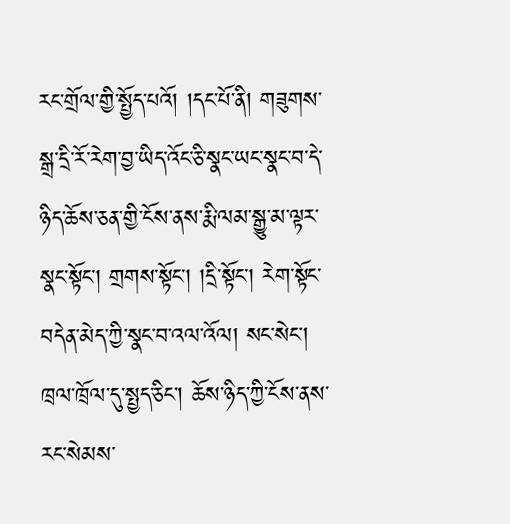རང་གྲོལ་གྱི་སྤྱོད་པའོ། །དང་པོ་ནི། གཟུགས་སྒྲ་དྲི་རོ་རེག་བྱ་ཡིད་འོང་ཅི་སྣང་ཡང་སྣང་བ་དེ་ཉིད་ཆོས་ཅན་གྱི་ངོས་ནས་རྨི་ལམ་སྒྱུ་མ་ལྟར་སྣང་སྟོང་། གྲགས་སྟོང་། །དྲི་སྟོང་། རེག་སྟོང་བདེན་མེད་ཀྱི་སྣང་བ་འལ་འོལ། སང་སེང་། ཁྲལ་ཁྲོལ་དུ་སྤྱད་ཅིང་། ཆོས་ཉིད་ཀྱི་ངོས་ནས་རང་སེམས་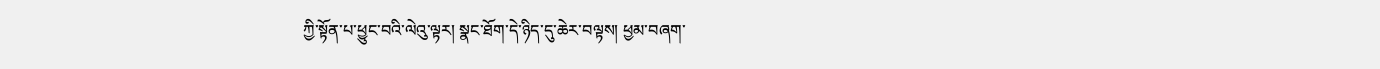ཀྱི་སྟོན་པ་ཕྱུང་བའི་ལེའུ་ལྟར། སྣང་ཐོག་དེ་ཉིད་དུ་ཆེར་བལྟས། ཕྱམ་བཞག་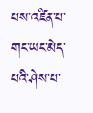པས་འཛིན་པ་གང་ཡང་མེད་པའི་ཤེས་པ་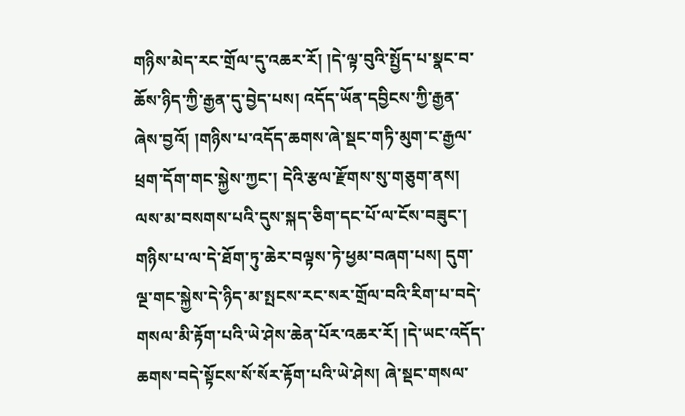གཉིས་མེད་རང་གྲོལ་དུ་འཆར་རོ། །དེ་ལྟ་བུའི་སྤྱོད་པ་སྣང་བ་ཆོས་ཉིད་ཀྱི་རྒྱན་དུ་བྱེད་པས། འདོད་ཡོན་དབྱིངས་ཀྱི་རྒྱན་ཞེས་བྱའོ། །གཉིས་པ་འདོད་ཆགས་ཞེ་སྡང་གཏི་མུག་ང་རྒྱལ་ཕྲག་དོག་གང་སྐྱེས་ཀྱང་། དེའི་རྩལ་རྫོགས་སུ་གཅུག་ནས། ལས་མ་བསགས་པའི་དུས་སྐད་ཅིག་དང་པོ་ལ་ངོས་བཟུང་། གཉིས་པ་ལ་དེ་ཐོག་ཏུ་ཆེར་བལྟས་ཏེ་ཕྱམ་བཞག་པས། དུག་ལྔ་གང་སྐྱེས་དེ་ཉིད་མ་སྤངས་རང་སར་གྲོལ་བའི་རིག་པ་བདེ་གསལ་མི་རྟོག་པའི་ཡེ་ཤེས་ཆེན་པོར་འཆར་རོ། །དེ་ཡང་འདོད་ཆགས་བདེ་སྟོངས་སོ་སོར་རྟོག་པའི་ཡེ་ཤེས། ཞེ་སྡང་གསལ་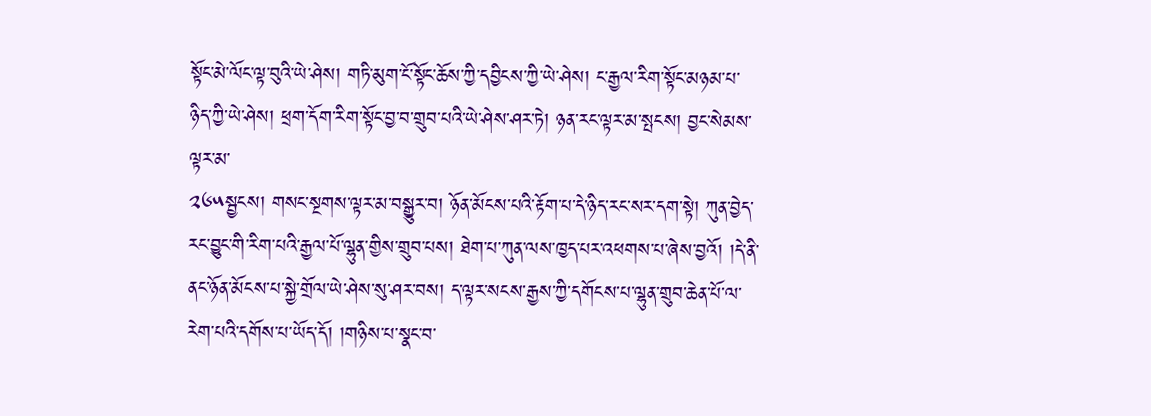སྟོང་མེ་ལོང་ལྟ་བུའི་ཡེ་ཤེས། གཏི་མུག་ངོ་སྟོང་ཆོས་ཀྱི་དབྱིངས་ཀྱི་ཡེ་ཤེས། ང་རྒྱལ་རིག་སྟོང་མཉམ་པ་ཉིད་ཀྱི་ཡེ་ཤེས། ཕྲག་དོག་རིག་སྟོང་བྱ་བ་གྲུབ་པའི་ཡེ་ཤེས་ཤར་ཏེ། ཉན་རང་ལྟར་མ་སྤངས། བྱང་སེམས་ལྟར་མ་
༢༦༥སྦྱངས། གསང་སྔགས་ལྟར་མ་བསྒྱུར་བ། ཉོན་མོངས་པའི་རྟོག་པ་དེ་ཉིད་རང་སར་དག་སྟེ། ཀུན་བྱེད་རང་བྱུང་གི་རིག་པའི་རྒྱལ་པོ་ལྷུན་གྱིས་གྲུབ་པས། ཐེག་པ་ཀུན་ལས་ཁྱད་པར་འཕགས་པ་ཞེས་བྱའོ། །དེ་ནི་ནང་ཉོན་མོངས་པ་སྐྱེ་གྲོལ་ཡེ་ཤེས་སུ་ཤར་བས། ད་ལྟར་སངས་རྒྱས་ཀྱི་དགོངས་པ་ལྷུན་གྲུབ་ཆེན་པོ་ལ་རེག་པའི་དགོས་པ་ཡོད་དོ། །གཉིས་པ་སྣང་བ་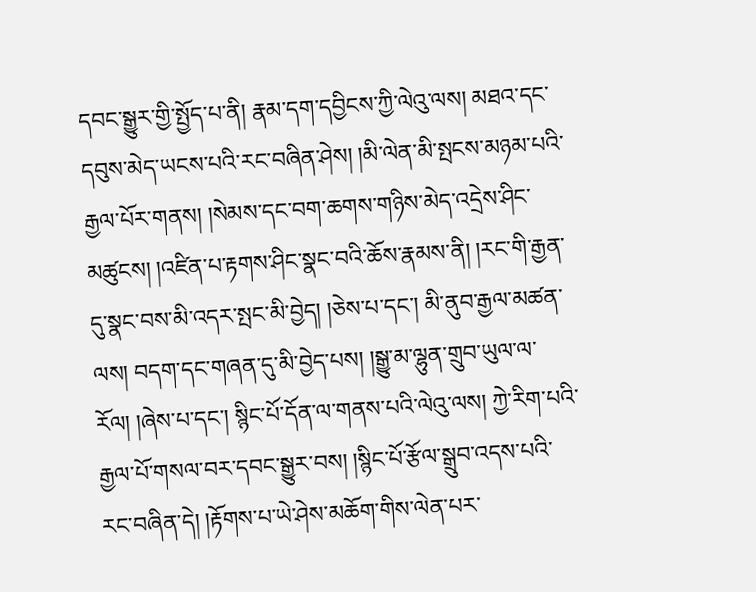དབང་སྒྱུར་གྱི་སྤྱོད་པ་ནི། རྣམ་དག་དབྱིངས་ཀྱི་ལེའུ་ལས། མཐའ་དང་དབུས་མེད་ཡངས་པའི་རང་བཞིན་ཤེས། །མི་ལེན་མི་སྤངས་མཉམ་པའི་རྒྱལ་པོར་གནས། །སེམས་དང་བག་ཆགས་གཉིས་མེད་འདྲེས་ཤིང་མཚུངས། །འཛིན་པ་རྟགས་ཤིང་སྣང་བའི་ཆོས་རྣམས་ནི། །རང་གི་རྒྱན་དུ་སྣང་བས་མི་འདར་སྤང་མི་བྱེད། །ཅེས་པ་དང་། མི་ནུབ་རྒྱལ་མཚན་ལས། བདག་དང་གཞན་དུ་མི་བྱེད་པས། །སྒྱུ་མ་ལྷུན་གྲུབ་ཡུལ་ལ་རོལ། །ཞེས་པ་དང་། སྙིང་པོ་དོན་ལ་གནས་པའི་ལེའུ་ལས། ཀྱེ་རིག་པའི་རྒྱལ་པོ་གསལ་བར་དབང་སྒྱུར་བས། །སྙིང་པོ་རྩོལ་སྒྲུབ་འདས་པའི་རང་བཞིན་དེ། །རྟོགས་པ་ཡེ་ཤེས་མཆོག་གིས་ལེན་པར་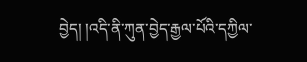བྱེད། །འདི་ནི་ཀུན་བྱེད་རྒྱལ་པོའི་དཀྱིལ་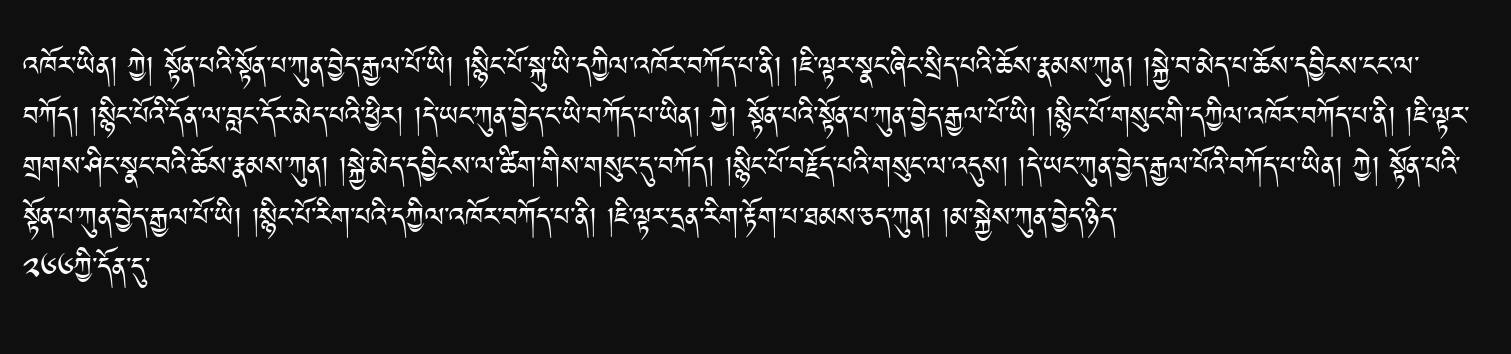འཁོར་ཡིན། ཀྱེ། སྟོན་པའི་སྟོན་པ་ཀུན་བྱེད་རྒྱལ་པོ་ཡི། །སྙིང་པོ་སྐུ་ཡི་དཀྱིལ་འཁོར་བཀོད་པ་ནི། །ཇི་ལྟར་སྣང་ཞིང་སྲིད་པའི་ཆོས་རྣམས་ཀུན། །སྐྱེ་བ་མེད་པ་ཆོས་དབྱིངས་ངང་ལ་བཀོད། །སྙིང་པོའི་དོན་ལ་བླང་དོར་མེད་པའི་ཕྱིར། །དེ་ཡང་ཀུན་བྱེད་ང་ཡི་བཀོད་པ་ཡིན། ཀྱེ། སྟོན་པའི་སྟོན་པ་ཀུན་བྱེད་རྒྱལ་པོ་ཡི། །སྙིང་པོ་གསུང་གི་དཀྱིལ་འཁོར་བཀོད་པ་ནི། །ཇི་ལྟར་གྲགས་ཤིང་སྣང་བའི་ཆོས་རྣམས་ཀུན། །སྐྱེ་མེད་དབྱིངས་ལ་ཚིག་གིས་གསུང་དུ་བཀོད། །སྙིང་པོ་བརྗོད་པའི་གསུང་ལ་འདུས། །དེ་ཡང་ཀུན་བྱེད་རྒྱལ་པོའི་བཀོད་པ་ཡིན། ཀྱེ། སྟོན་པའི་སྟོན་པ་ཀུན་བྱེད་རྒྱལ་པོ་ཡི། །སྙིང་པོ་རིག་པའི་དཀྱིལ་འཁོར་བཀོད་པ་ནི། །ཇི་ལྟར་དྲན་རིག་རྟོག་པ་ཐམས་ཅད་ཀུན། །མ་སྐྱེས་ཀུན་བྱེད་ཉིད་
༢༦༦ཀྱི་དོན་དུ་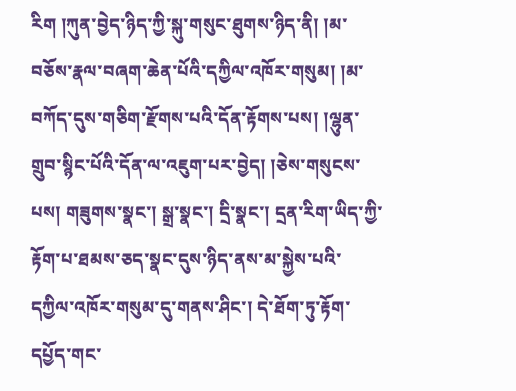རིག །ཀུན་བྱེད་ཉིད་ཀྱི་སྐུ་གསུང་ཐུགས་ཉིད་ནི། །མ་བཅོས་རྣལ་བཞག་ཆེན་པོའི་དཀྱིལ་འཁོར་གསུམ། །མ་བཀོད་དུས་གཅིག་རྫོགས་པའི་དོན་རྟོགས་པས། །ལྷུན་གྲུབ་སྙིང་པོའི་དོན་ལ་འཇུག་པར་བྱེད། །ཅེས་གསུངས་པས། གཟུགས་སྣང་། སྒྲ་སྣང་། དྲི་སྣང་། དྲན་རིག་ཡིད་ཀྱི་རྟོག་པ་ཐམས་ཅད་སྣང་དུས་ཉིད་ནས་མ་སྐྱེས་པའི་དཀྱིལ་འཁོར་གསུམ་དུ་གནས་ཤིང་། དེ་ཐོག་ཏུ་རྟོག་དཔྱོད་གང་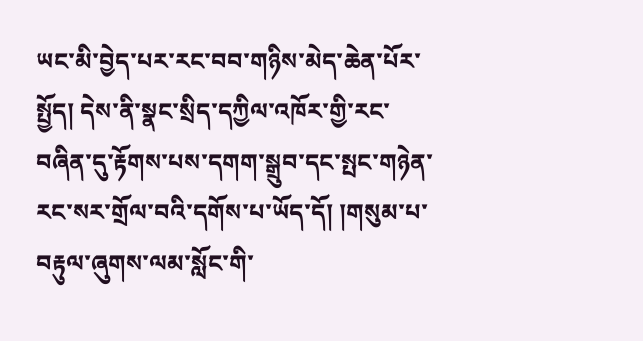ཡང་མི་བྱེད་པར་རང་བབ་གཉིས་མེད་ཆེན་པོར་སྤྱོད། དེས་ནི་སྣང་སྲིད་དཀྱིལ་འཁོར་གྱི་རང་བཞིན་དུ་རྟོགས་པས་དགག་སྒྲུབ་དང་སྤང་གཉེན་རང་སར་གྲོལ་བའི་དགོས་པ་ཡོད་དོ། །གསུམ་པ་བརྟུལ་ཞུགས་ལམ་སློང་གི་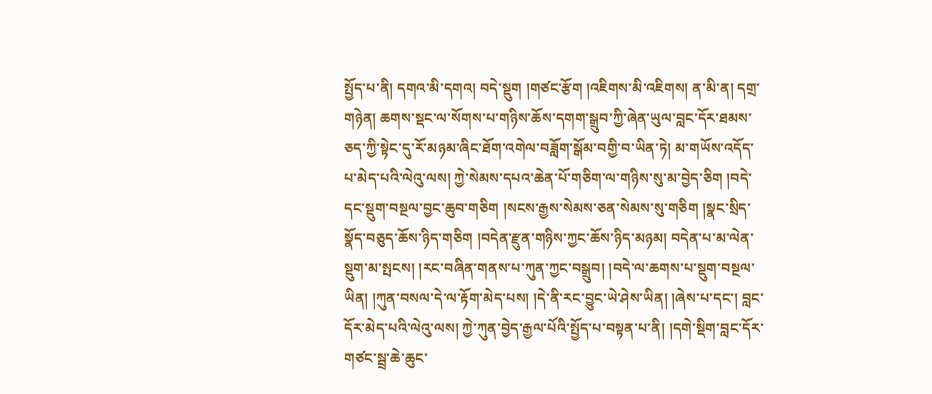སྤྱོད་པ་ནི། དགའ་མི་དགའ། བདེ་སྡུག །གཙང་རྩོག །འཇིགས་མི་འཇིགས། ན་མི་ན། དགྲ་གཉེན། ཆགས་སྡང་ལ་སོགས་པ་གཉིས་ཆོས་དགག་སྒྲུབ་ཀྱི་ཞེན་ཡུལ་བླང་དོར་ཐམས་ཅད་ཀྱི་སྟེང་དུ་རོ་མཉམ་ཞིང་ཐོག་འགེལ་བཟློག་སྒོམ་བགྱི་བ་ཡིན་ཏེ། མ་གཡོས་འདོད་པ་མེད་པའི་ལེའུ་ལས། ཀྱེ་སེམས་དཔའ་ཆེན་པོ་གཅིག་ལ་གཉིས་སུ་མ་བྱེད་ཅིག །བདེ་དང་སྡུག་བསྔལ་བྱང་ཆུབ་གཅིག །སངས་རྒྱས་སེམས་ཅན་སེམས་སུ་གཅིག །སྣང་སྲིད་སྣོད་བཅུད་ཆོས་ཉིད་གཅིག །བདེན་རྫུན་གཉིས་ཀྱང་ཆོས་ཉིད་མཉམ། བདེན་པ་མ་ལེན་སྡུག་མ་སྤངས། །རང་བཞིན་གནས་པ་ཀུན་ཀྱང་བསྒྲུབ། །བདེ་ལ་ཆགས་པ་སྡུག་བསྔལ་ཡིན། །ཀུན་བསལ་དེ་ལ་རྟོག་མེད་པས། །དེ་ནི་རང་བྱུང་ཡེ་ཤེས་ཡིན། །ཞེས་པ་དང་། བླང་དོར་མེད་པའི་ལེའུ་ལས། ཀྱེ་ཀུན་བྱེད་རྒྱལ་པོའི་སྤྱོད་པ་བསྟན་པ་ནི། །དགེ་སྡིག་བླང་དོར་གཙང་སྦྲ་ཆེ་ཆུང་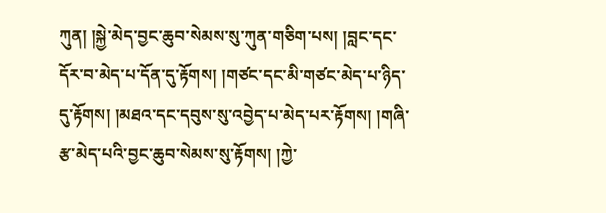ཀུན། །སྐྱེ་མེད་བྱང་ཆུབ་སེམས་སུ་ཀུན་གཅིག་པས། །བླང་དང་དོར་བ་མེད་པ་དོན་དུ་རྟོགས། །གཙང་དང་མི་གཙང་མེད་པ་ཉིད་དུ་རྟོགས། །མཐའ་དང་དབུས་སུ་འབྱེད་པ་མེད་པར་རྟོགས། །གཞི་རྩ་མེད་པའི་བྱང་ཆུབ་སེམས་སུ་རྟོགས། །ཀྱེ་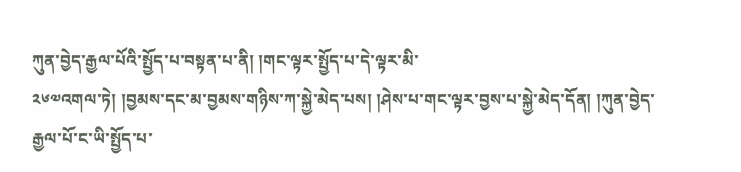ཀུན་བྱེད་རྒྱལ་པོའི་སྤྱོད་པ་བསྟན་པ་ནི། །གང་ལྟར་སྤྱོད་པ་དེ་ལྟར་མི་
༢༦༧འགལ་ཏེ། །བྱམས་དང་མ་བྱམས་གཉིས་ཀ་སྐྱེ་མེད་པས། །ཤེས་པ་གང་ལྟར་བྱས་པ་སྐྱེ་མེད་དོན། །ཀུན་བྱེད་རྒྱལ་པོ་ང་ཡི་སྤྱོད་པ་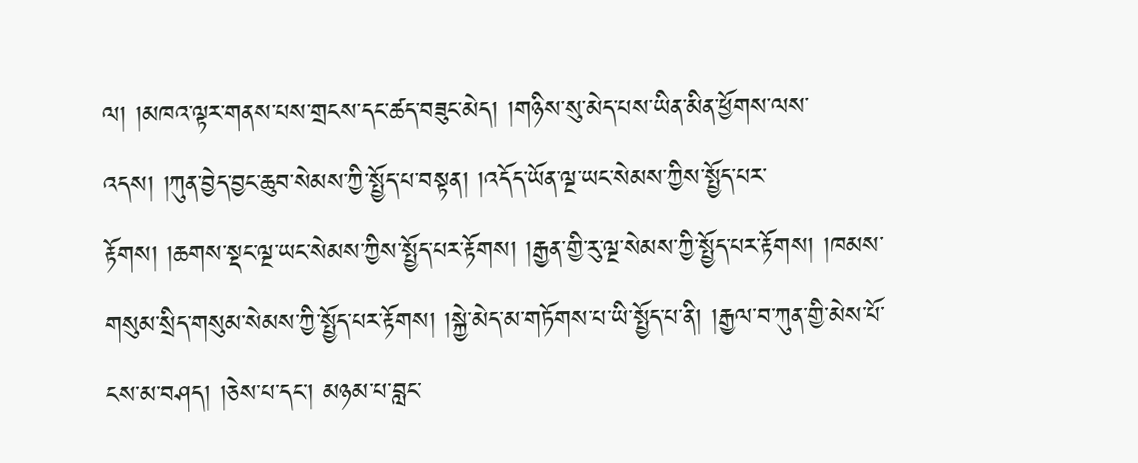ལ། །མཁའ་ལྟར་གནས་པས་གྲངས་དང་ཚད་བཟུང་མེད། །གཉིས་སུ་མེད་པས་ཡིན་མིན་ཕྱོགས་ལས་འདས། །ཀུན་བྱེད་བྱང་ཆུབ་སེམས་ཀྱི་སྤྱོད་པ་བསྟན། །འདོད་ཡོན་ལྔ་ཡང་སེམས་ཀྱིས་སྤྱོད་པར་རྟོགས། །ཆགས་སྡང་ལྔ་ཡང་སེམས་ཀྱིས་སྤྱོད་པར་རྟོགས། །རྒྱན་གྱི་རུ་ལྔ་སེམས་ཀྱི་སྤྱོད་པར་རྟོགས། །ཁམས་གསུམ་སྲིད་གསུམ་སེམས་ཀྱི་སྤྱོད་པར་རྟོགས། །སྐྱེ་མེད་མ་གཏོགས་པ་ཡི་སྤྱོད་པ་ནི། །རྒྱལ་བ་ཀུན་གྱི་མེས་པོ་ངས་མ་བཤད། །ཅེས་པ་དང་། མཉམ་པ་བླང་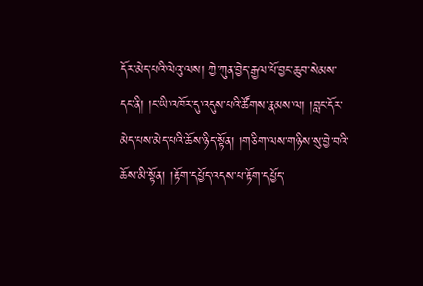དོར་མེད་པའི་ལེའུ་ལས། ཀྱེ་ཀུན་བྱེད་རྒྱལ་པོ་བྱང་ཆུབ་སེམས་དང་ནི། །ང་ཡི་འཁོར་དུ་འདུས་པའི་ཚོགས་རྣམས་ལ། །བླང་དོར་མེད་པས་མེད་པའི་ཆོས་ཉིད་སྟོན། །གཅིག་ལས་གཉིས་སུ་བྱེ་བའི་ཆོས་མི་སྟོན། །རྟོག་དཔྱོད་འདས་པ་རྟོག་དཔྱོད་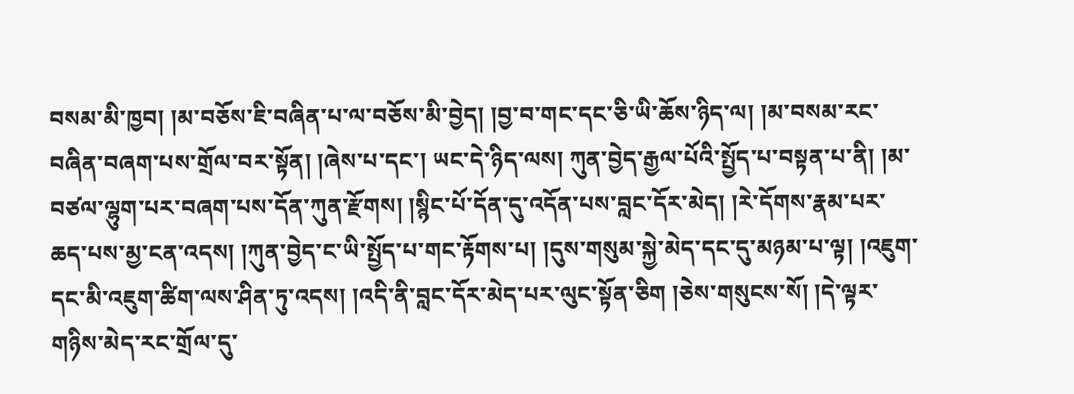བསམ་མི་ཁྱབ། །མ་བཅོས་ཇི་བཞིན་པ་ལ་བཅོས་མི་བྱེད། །བྱ་བ་གང་དང་ཅི་ཡི་ཆོས་ཉིད་ལ། །མ་བསམ་རང་བཞིན་བཞག་པས་གྲོལ་བར་སྟོན། །ཞེས་པ་དང་། ཡང་དེ་ཉིད་ལས། ཀུན་བྱེད་རྒྱལ་པོའི་སྤྱོད་པ་བསྟན་པ་ནི། །མ་བཙལ་ལྷུག་པར་བཞག་པས་དོན་ཀུན་རྫོགས། །སྙིང་པོ་དོན་དུ་འདོན་པས་བླང་དོར་མེད། །རེ་དོགས་རྣམ་པར་ཆད་པས་མྱ་ངན་འདས། །ཀུན་བྱེད་ང་ཡི་སྤྱོད་པ་གང་རྟོགས་པ། །དུས་གསུམ་སྐྱེ་མེད་དང་དུ་མཉམ་པ་ལྟ། །འཇུག་དང་མི་འཇུག་ཚིག་ལས་ཤིན་ཏུ་འདས། །འདི་ནི་བླང་དོར་མེད་པར་ལུང་སྟོན་ཅིག །ཅེས་གསུངས་སོ། །དེ་ལྟར་གཉིས་མེད་རང་གྲོལ་དུ་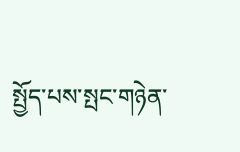སྤྱོད་པས་སྤང་གཉེན་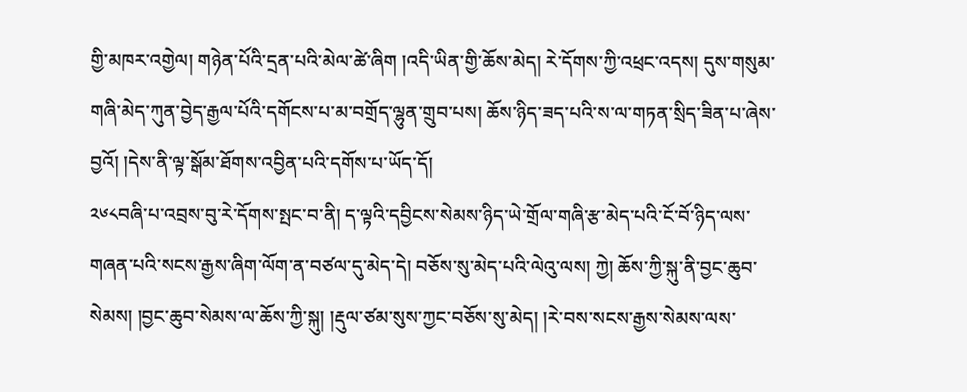གྱི་མཁར་འགྱེལ། གཉེན་པོའི་དྲན་པའི་མེལ་ཚེ་ཞིག །འདི་ཡིན་གྱི་ཆོས་མེད། རེ་དོགས་ཀྱི་འཕྲང་འདས། དུས་གསུམ་གཞི་མེད་ཀུན་བྱེད་རྒྱལ་པོའི་དགོངས་པ་མ་བགྲོད་ལྷུན་གྲུབ་པས། ཆོས་ཉིད་ཟད་པའི་ས་ལ་གཏན་སྲིད་ཟིན་པ་ཞེས་བྱའོ། །དེས་ནི་ལྟ་སྒོམ་ཐོགས་འབྱིན་པའི་དགོས་པ་ཡོད་དོ།
༢༦༨བཞི་པ་འབྲས་བུ་རེ་དོགས་སྤང་བ་ནི། ད་ལྟའི་དབྱིངས་སེམས་ཉིད་ཡེ་གྲོལ་གཞི་རྩ་མེད་པའི་ངོ་བོ་ཉིད་ལས་གཞན་པའི་སངས་རྒྱས་ཞིག་ལོག་ན་བཙལ་དུ་མེད་དེ། བཅོས་སུ་མེད་པའི་ལེའུ་ལས། ཀྱེ། ཆོས་ཀྱི་སྐུ་ནི་བྱང་ཆུབ་སེམས། །བྱང་ཆུབ་སེམས་ལ་ཆོས་ཀྱི་སྐུ། །རྡུལ་ཙམ་སུས་ཀྱང་བཅོས་སུ་མེད། །རེ་བས་སངས་རྒྱས་སེམས་ལས་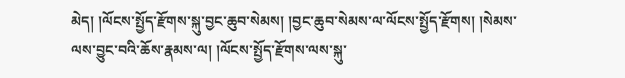མེད། །ལོངས་སྤྱོད་རྫོགས་སྐུ་བྱང་ཆུབ་སེམས། །བྱང་ཆུབ་སེམས་ལ་ལོངས་སྤྱོད་རྫོགས། །སེམས་ལས་བྱུང་བའི་ཆོས་རྣམས་ལ། །ལོངས་སྤྱོད་རྫོགས་ལས་སྐུ་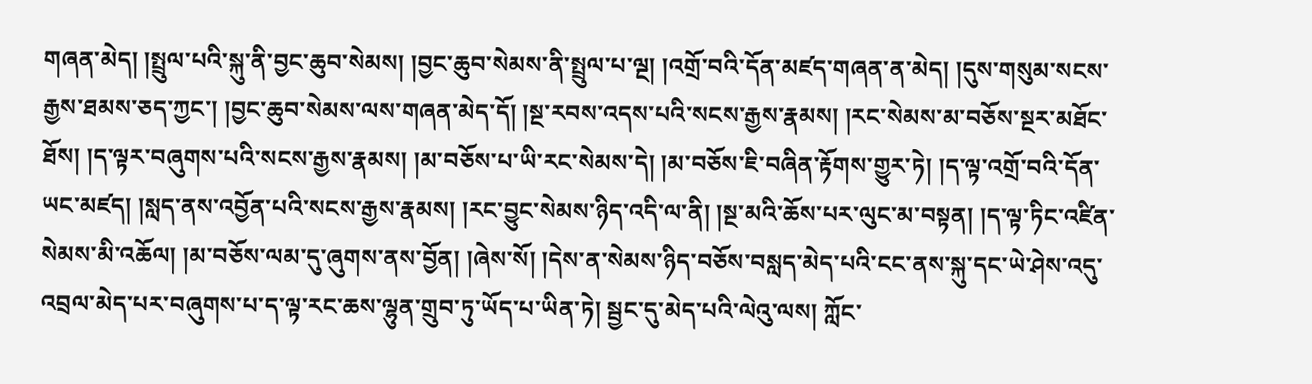གཞན་མེད། །སྤྲུལ་པའི་སྐུ་ནི་བྱང་ཆུབ་སེམས། །བྱང་ཆུབ་སེམས་ནི་སྤྲུལ་པ་ལྔ། །འགྲོ་བའི་དོན་མཛད་གཞན་ན་མེད། །དུས་གསུམ་སངས་རྒྱས་ཐམས་ཅད་ཀྱང་། །བྱང་ཆུབ་སེམས་ལས་གཞན་མེད་དོ། །སྔ་རབས་འདས་པའི་སངས་རྒྱས་རྣམས། །རང་སེམས་མ་བཅོས་སྔར་མཐོང་ཐོས། །ད་ལྟར་བཞུགས་པའི་སངས་རྒྱས་རྣམས། །མ་བཅོས་པ་ཡི་རང་སེམས་དེ། །མ་བཅོས་ཇི་བཞིན་རྟོགས་གྱུར་ཏེ། །ད་ལྟ་འགྲོ་བའི་དོན་ཡང་མཛད། །སླད་ནས་འབྱོན་པའི་སངས་རྒྱས་རྣམས། །རང་བྱུང་སེམས་ཉིད་འདི་ལ་ནི། །སྔ་མའི་ཆོས་པར་ལུང་མ་བསྟན། །ད་ལྟ་ཏིང་འཛིན་སེམས་མི་འཆོལ། །མ་བཅོས་ལམ་དུ་ཞུགས་ནས་བྱོན། །ཞེས་སོ། །དེས་ན་སེམས་ཉིད་བཅོས་བསླད་མེད་པའི་ངང་ནས་སྐུ་དང་ཡེ་ཤེས་འདུ་འབྲལ་མེད་པར་བཞུགས་པ་ད་ལྟ་རང་ཆས་ལྷུན་གྲུབ་ཏུ་ཡོད་པ་ཡིན་ཏེ། སྦྱང་དུ་མེད་པའི་ལེའུ་ལས། ཀློང་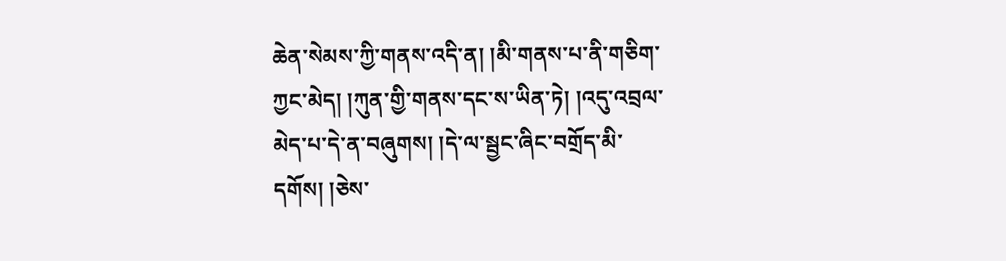ཆེན་སེམས་ཀྱི་གནས་འདི་ན། །མི་གནས་པ་ནི་གཅིག་ཀྱང་མེད། །ཀུན་གྱི་གནས་དང་ས་ཡིན་ཏེ། །འདུ་འབྲལ་མེད་པ་དེ་ན་བཞུགས། །དེ་ལ་སྦྱང་ཞིང་བགྲོད་མི་དགོས། །ཅེས་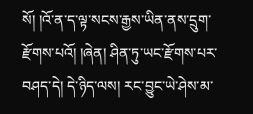སོ། །འོ་ན་ད་ལྟ་སངས་རྒྱས་ཡིན་ནས་དྲུག་རྫོགས་པའོ། །ཞེན། ཤིན་ཏུ་ཡང་རྫོགས་པར་བཤད་དེ། དེ་ཉིད་ལས། རང་བྱུང་ཡེ་ཤེས་མ་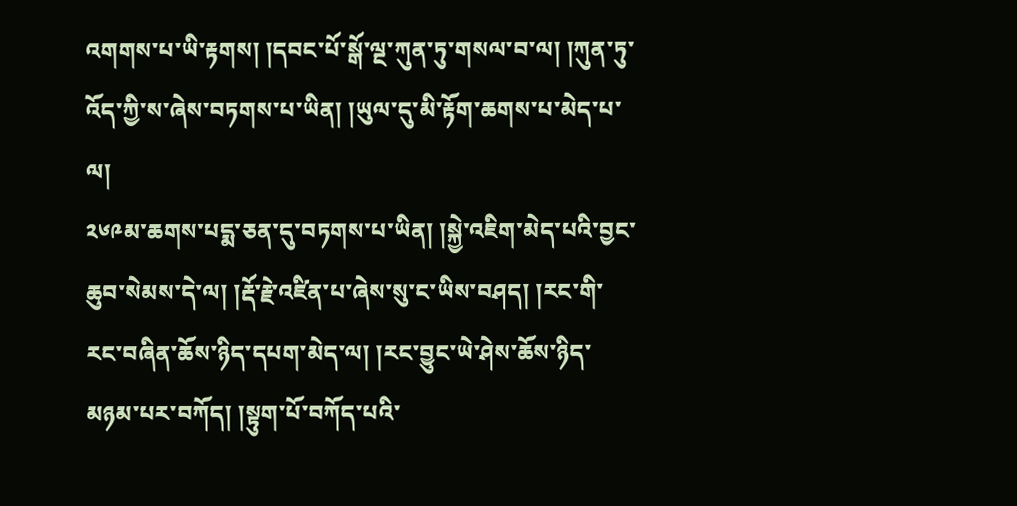འགགས་པ་ཡི་རྟགས། །དབང་པོ་སྒོ་ལྔ་ཀུན་ཏུ་གསལ་བ་ལ། །ཀུན་ཏུ་འོད་ཀྱི་ས་ཞེས་བཏགས་པ་ཡིན། །ཡུལ་དུ་མི་རྟོག་ཆགས་པ་མེད་པ་ལ།
༢༦༩མ་ཆགས་པདྨ་ཅན་དུ་བཏགས་པ་ཡིན། །སྐྱེ་འཇིག་མེད་པའི་བྱང་ཆུབ་སེམས་དེ་ལ། །རྡོ་རྗེ་འཛིན་པ་ཞེས་སུ་ང་ཡིས་བཤད། །རང་གི་རང་བཞིན་ཆོས་ཉིད་དཔག་མེད་ལ། །རང་བྱུང་ཡེ་ཤེས་ཆོས་ཉིད་མཉམ་པར་བཀོད། །སྟུག་པོ་བཀོད་པའི་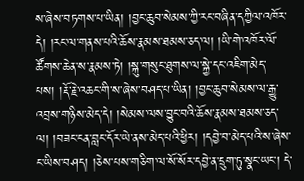ས་ཞེས་བཏགས་པ་ཡིན། །བྱང་ཆུབ་སེམས་ཀྱི་རང་བཞིན་དཀྱིལ་འཁོར་དེ། །རང་ལ་གནས་པའི་ཆོས་རྣམས་ཐམས་ཅད་ལ། །ཡི་གེ་འཁོར་ལོ་ཚོགས་ཆེན་ས་རྣམས་ཏེ། །སྐུ་གསུང་ཐུགས་ལ་སྐྱེ་དང་འཇིག་མེད་པས། །རྡོ་རྗེ་འཆང་གི་ས་ཞེས་བཤད་པ་ཡིན། །བྱང་ཆུབ་སེམས་ལ་རྒྱུ་འབྲས་གཉིས་མེད་དེ། །སེམས་ལས་བྱུང་བའི་ཆོས་རྣམས་ཐམས་ཅད་ལ། །བཟང་ངན་བླང་དོར་ཡེ་ནས་མེད་པའི་ཕྱིར། །དབྱེ་བ་མེད་པའི་ས་ཞེས་ང་ཡིས་བཤད། །ཅེས་པས་གཅིག་ལ་སོ་སོར་དབྱེ་ན་དྲུག་ཏུ་སྣང་ཡང་། དེ་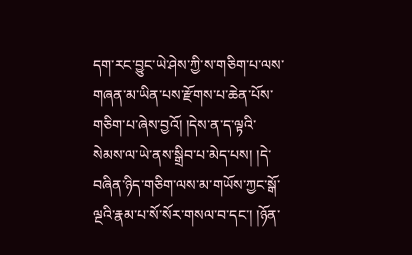དག་རང་བྱུང་ཡེ་ཤེས་ཀྱི་ས་གཅིག་པ་ལས་གཞན་མ་ཡིན་པས་རྫོགས་པ་ཆེན་པོས་གཅིག་པ་ཞེས་བྱའོ། །དེས་ན་ད་ལྟའི་སེམས་ལ་ཡེ་ནས་སྒྲིབ་པ་མེད་པས། །དེ་བཞིན་ཉིད་གཅིག་ལས་མ་གཡོས་ཀྱང་སྒོ་ལྔའི་རྣམ་པ་སོ་སོར་གསལ་བ་དང་། །ཉོན་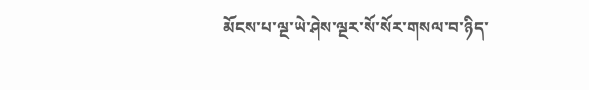མོངས་པ་ལྔ་ཡེ་ཤེས་ལྔར་སོ་སོར་གསལ་བ་ཉིད་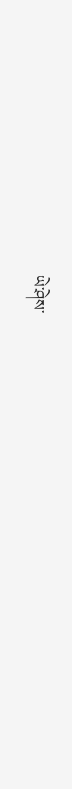ཡེ་ཤེས་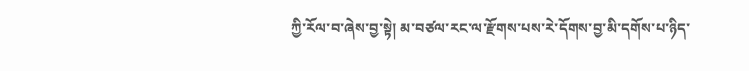ཀྱི་རོལ་བ་ཞེས་བྱ་སྟེ། མ་བཙལ་རང་ལ་རྫོགས་པས་རེ་དོགས་བྱ་མི་དགོས་པ་ཉིད་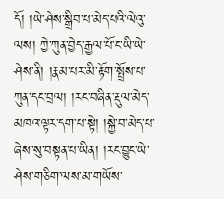དོ། །ཡེ་ཤེས་སྒྲིབ་པ་མེད་པའི་ལེའུ་ལས། ཀྱེ་ཀུན་བྱེད་རྒྱལ་པོ་ང་ཡི་ཡེ་ཤེས་ནི། །རྣམ་པར་མི་རྟོག་སྤྲོས་པ་ཀུན་དང་བྲལ། །རང་བཞིན་རྡུལ་མེད་མཁའ་ལྟར་དག་པ་སྟེ། །སྐྱེ་བ་མེད་པ་ཞེས་སུ་བསྟན་པ་ཡིན། །རང་བྱུང་ཡེ་ཤེས་གཅིག་ལས་མ་གཡོས་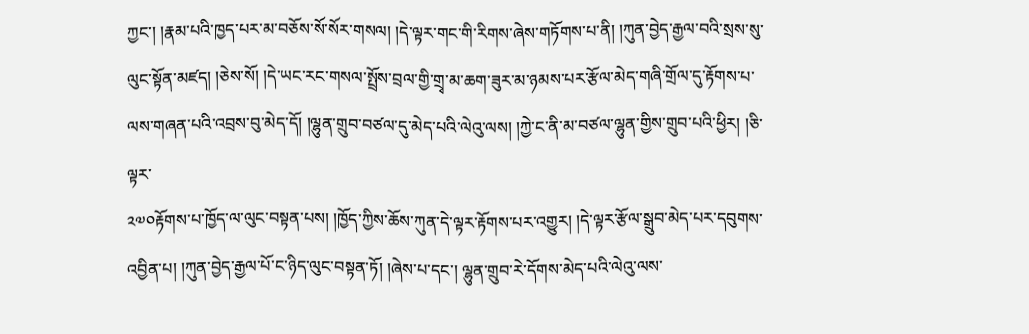ཀྱང་། །རྣམ་པའི་ཁྱད་པར་མ་བཅོས་སོ་སོར་གསལ། །དེ་ལྟར་གང་གི་རིགས་ཞེས་གཏོགས་པ་ནི། །ཀུན་བྱེད་རྒྱལ་བའི་སྲས་སུ་ལུང་སྟོན་མཛད། །ཅེས་སོ། །དེ་ཡང་རང་གསལ་སྤྲོས་བྲལ་གྱི་གྲྭ་མ་ཆག་ཟུར་མ་ཉམས་པར་རྩོལ་མེད་གཞི་གྲོལ་དུ་རྟོགས་པ་ལས་གཞན་པའི་འབྲས་བུ་མེད་དོ། །ལྷུན་གྲུབ་བཙལ་དུ་མེད་པའི་ལེའུ་ལས། །ཀྱེ་ང་ནི་མ་བཙལ་ལྷུན་གྱིས་གྲུབ་པའི་ཕྱིར། །ཅི་ལྟར་
༢༧༠རྟོགས་པ་ཁྱོད་ལ་ལུང་བསྟན་པས། །ཁྱོད་ཀྱིས་ཆོས་ཀུན་དེ་ལྟར་རྟོགས་པར་འགྱུར། །དེ་ལྟར་རྩོལ་སྒྲུབ་མེད་པར་དབུགས་འབྱིན་པ། །ཀུན་བྱེད་རྒྱལ་པོ་ང་ཉིད་ལུང་བསྟན་ཏོ། །ཞེས་པ་དང་། ལྷུན་གྲུབ་རེ་དོགས་མེད་པའི་ལེའུ་ལས་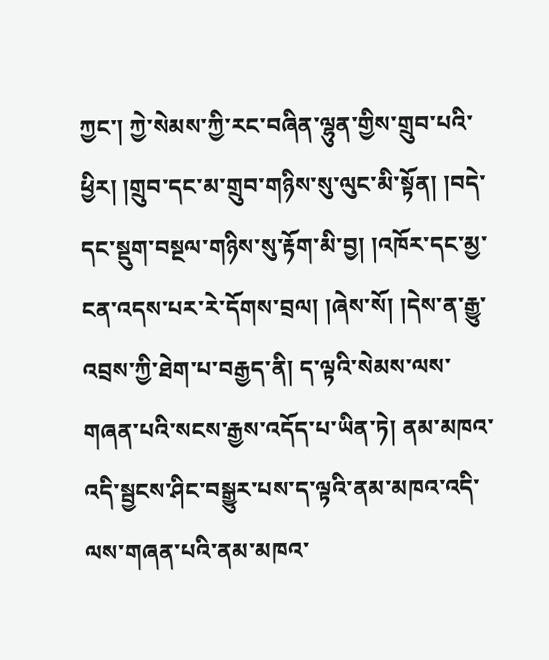ཀྱང་། ཀྱེ་སེམས་ཀྱི་རང་བཞིན་ལྷུན་གྱིས་གྲུབ་པའི་ཕྱིར། །གྲུབ་དང་མ་གྲུབ་གཉིས་སུ་ལུང་མི་སྟོན། །བདེ་དང་སྡུག་བསྔལ་གཉིས་སུ་རྟོག་མི་བྱ། །འཁོར་དང་མྱ་ངན་འདས་པར་རེ་དོགས་བྲལ། །ཞེས་སོ། །དེས་ན་རྒྱུ་འབྲས་ཀྱི་ཐེག་པ་བརྒྱད་ནི། ད་ལྟའི་སེམས་ལས་གཞན་པའི་སངས་རྒྱས་འདོད་པ་ཡིན་ཏེ། ནམ་མཁའ་འདི་སྦྱངས་ཤིང་བསྒྱུར་པས་ད་ལྟའི་ནམ་མཁའ་འདི་ལས་གཞན་པའི་ནམ་མཁའ་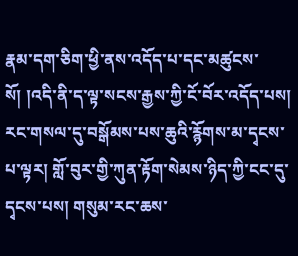རྣམ་དག་ཅིག་ཕྱི་ནས་འདོད་པ་དང་མཚུངས་སོ། །འདི་ནི་ད་ལྟ་སངས་རྒྱས་ཀྱི་ངོ་བོར་འདོད་པས། རང་གསལ་དུ་བསྒོམས་པས་ཆུའི་རྙོགས་མ་དྭངས་པ་ལྟར། གློ་བུར་གྱི་ཀུན་རྟོག་སེམས་ཉིད་ཀྱི་ངང་དུ་དྭངས་པས། གསུམ་རང་ཆས་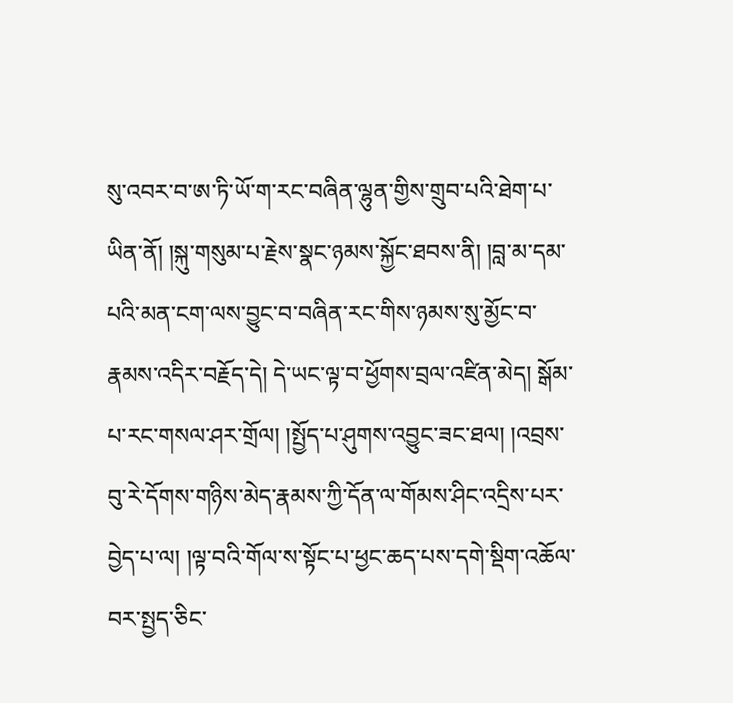སུ་འབར་བ་ཨ་ཏི་ཡོ་ག་རང་བཞིན་ལྷུན་གྱིས་གྲུབ་པའི་ཐེག་པ་ཡིན་ནོ། །སྐུ་གསུམ་པ་རྗེས་སྣང་ཉམས་སྐྱོང་ཐབས་ནི། །བླ་མ་དམ་པའི་མན་ངག་ལས་བྱུང་བ་བཞིན་རང་གིས་ཉམས་སུ་མྱོང་བ་རྣམས་འདིར་བརྗོད་དེ། དེ་ཡང་ལྟ་བ་ཕྱོགས་བྲལ་འཛིན་མེད། སྒོམ་པ་རང་གསལ་ཤར་གྲོལ། །སྤྱོད་པ་ཤུགས་འབྱུང་ཟང་ཐལ། །འབྲས་བུ་རེ་དོགས་གཉིས་མེད་རྣམས་ཀྱི་དོན་ལ་གོམས་ཤིང་འདྲིས་པར་བྱེད་པ་ལ། །ལྟ་བའི་གོལ་ས་སྟོང་པ་ཕྱང་ཆད་པས་དགེ་སྡིག་འཆོལ་བར་སྤྱད་ཅིང་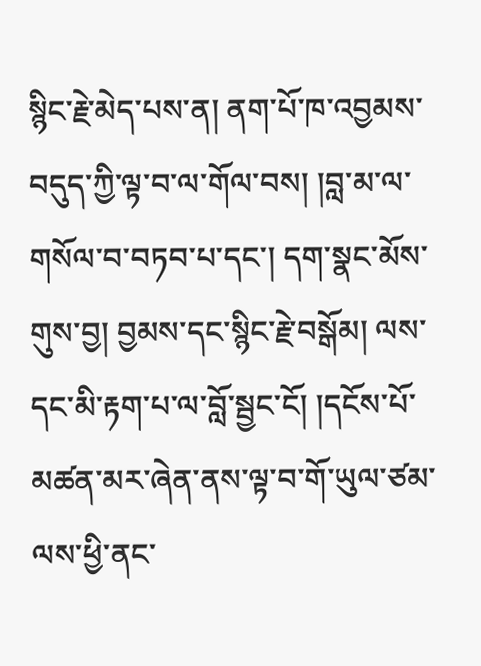སྙིང་རྗེ་མེད་པས་ན། ནག་པོ་ཁ་འབྱམས་བདུད་ཀྱི་ལྟ་བ་ལ་གོལ་བས། །བླ་མ་ལ་གསོལ་བ་བཏབ་པ་དང་། དག་སྣང་མོས་གུས་བྱ། བྱམས་དང་སྙིང་རྗེ་བསྒོམ། ལས་དང་མི་རྟག་པ་ལ་བློ་སྦྱང་ངོ། །དངོས་པོ་མཚན་མར་ཞེན་ནས་ལྟ་བ་གོ་ཡུལ་ཙམ་ལས་ཕྱི་ནང་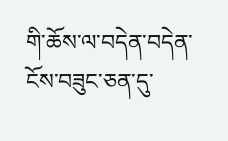གི་ཆོས་ལ་བདེན་བདེན་ངོས་བཟུང་ཅན་དུ་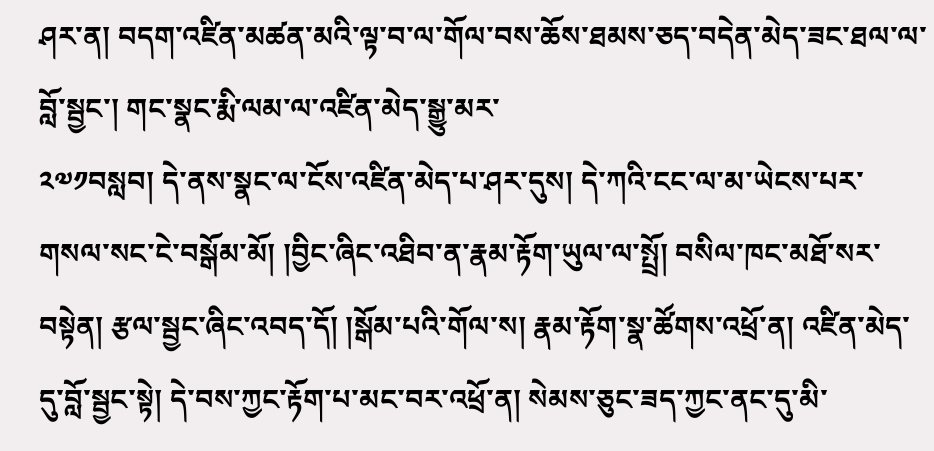ཤར་ན། བདག་འཛིན་མཚན་མའི་ལྟ་བ་ལ་གོལ་བས་ཆོས་ཐམས་ཅད་བདེན་མེད་ཟང་ཐལ་ལ་བློ་སྦྱང་། གང་སྣང་རྨི་ལམ་ལ་འཛིན་མེད་སྒྱུ་མར་
༢༧༡བསླབ། དེ་ནས་སྣང་ལ་ངོས་འཛིན་མེད་པ་ཤར་དུས། དེ་ཀའི་ངང་ལ་མ་ཡེངས་པར་གསལ་སང་ངེ་བསྒོམ་མོ། །བྱིང་ཞིང་འཐིབ་ན་རྣམ་རྟོག་ཡུལ་ལ་སྤྲོ། བསིལ་ཁང་མཐོ་སར་བསྟེན། རྩལ་སྦྱང་ཞིང་འབད་དོ། །སྒོམ་པའི་གོལ་ས། རྣམ་རྟོག་སྣ་ཚོགས་འཕྲོ་ན། འཛིན་མེད་དུ་བློ་སྦྱང་སྟེ། དེ་བས་ཀྱང་རྟོག་པ་མང་བར་འཕྲོ་ན། སེམས་ཅུང་ཟད་ཀྱང་ནང་དུ་མི་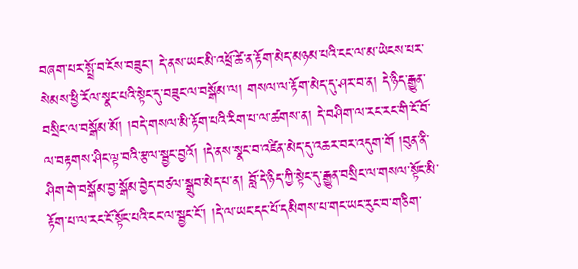བཞག་པར་སྤྲོ་བ་ངོས་བཟུང་། དེ་ནས་ཡང་མི་འཕྲོ་ཚེ་ན་རྟོག་མེད་མཉམ་པའི་ངང་ལ་མ་ཡེངས་པར་སེམས་ཕྱི་རོལ་སྣང་པའི་སྟེང་དུ་བཟུང་ལ་བསྒོམ་ལ། གསལ་ལ་རྟོག་མེད་དུ་ཤར་བ་ན། དེ་ཉིད་རྒྱུན་བསྲིང་ལ་བསྒོམ་མོ། །བདེ་གསལ་མི་རྟོག་པའི་རིག་པ་ལ་ཚགས་ན། དེ་བཤིག་ལ་རང་རང་གི་ངོ་བོ་ལ་བརྟགས་ཤིང་ལྟ་བའི་རྩལ་སྦྱང་བྱའོ། །དེ་ནས་སྣང་བ་འཛིན་མེད་དུ་འཆར་བར་འདུག་གོ །བུན་ནི་ཤིག་གེ་བསྒོམ་བྱ་སྒོམ་བྱེད་བཙལ་སྒྲུབ་མེད་པ་ན། བློ་དེ་ཉིད་ཀྱི་སྟེང་དུ་རྒྱུན་བསྲིང་ལ་གསལ་སྟོང་མི་རྟོག་པ་ལ་རང་ངོ་སྟོང་པའི་ངང་ལ་སྦྱང་ངོ་། །དེ་ལ་ཡང་དང་པོ་དམིགས་པ་གང་ཡང་རུང་བ་གཅིག་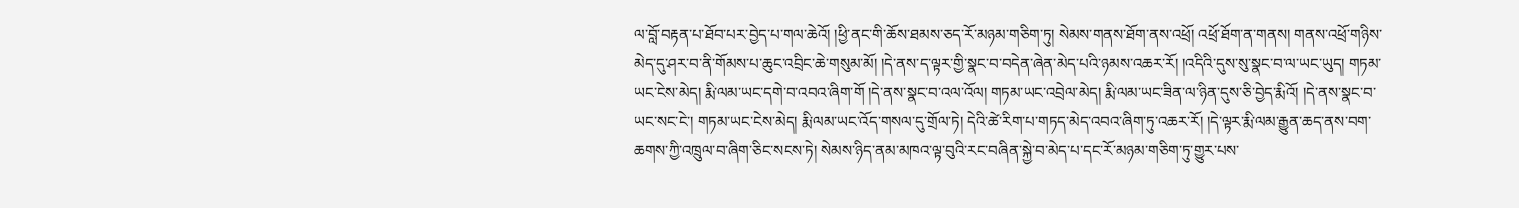ལ་བློ་བརྟན་པ་ཐོབ་པར་བྱེད་པ་གལ་ཆེའོ། །ཕྱི་ནང་གི་ཆོས་ཐམས་ཅད་རོ་མཉམ་གཅིག་ཏུ། སེམས་གནས་ཐོག་ནས་འཕྲོ། འཕྲོ་ཐོག་ན་གནས། གནས་འཕྲོ་གཉིས་མེད་དུ་ཤར་བ་ནི་གོམས་པ་ཆུང་འབྲིང་ཆེ་གསུམ་མོ། །དེ་ནས་ད་ལྟར་གྱི་སྣང་བ་བདེན་ཞེན་མེད་པའི་ཉམས་འཆར་རོ། །འདིའི་དུས་སུ་སྣང་བ་ལ་ཡང་ཡུད། གཏམ་ཡང་ངེས་མེད། རྨི་ལམ་ཡང་དགེ་བ་འབའ་ཞིག་གོ །དེ་ནས་སྣང་བ་འལ་འོལ། གཏམ་ཡང་འབྲེལ་མེད། རྨི་ལམ་ཡང་ཟིན་ལ་ཉིན་དུས་ཅི་བྱེད་རྨིའོ། །དེ་ནས་སྣང་བ་ཡང་སང་ངེ་། གཏམ་ཡང་ངེས་མེད། རྨི་ལམ་ཡང་འོད་གསལ་དུ་གྲོལ་ཏེ། དེའི་ཚེ་རིག་པ་གཏད་མེད་འབའ་ཞིག་ཏུ་འཆར་རོ། །དེ་ལྟར་རྨི་ལམ་རྒྱུན་ཆད་ནས་བག་ཆགས་ཀྱི་འཁྲུལ་བ་ཞིག་ཅིང་སངས་ཏེ། སེམས་ཉིད་ནམ་མཁའ་ལྟ་བུའི་རང་བཞིན་སྐྱེ་བ་མེད་པ་དང་རོ་མཉམ་གཅིག་ཏུ་གྱུར་པས་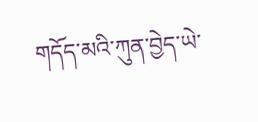གདོད་མའི་ཀུན་བྱེད་ཡེ་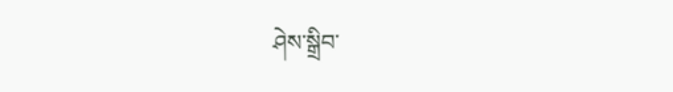ཤེས་སྒྲིབ་